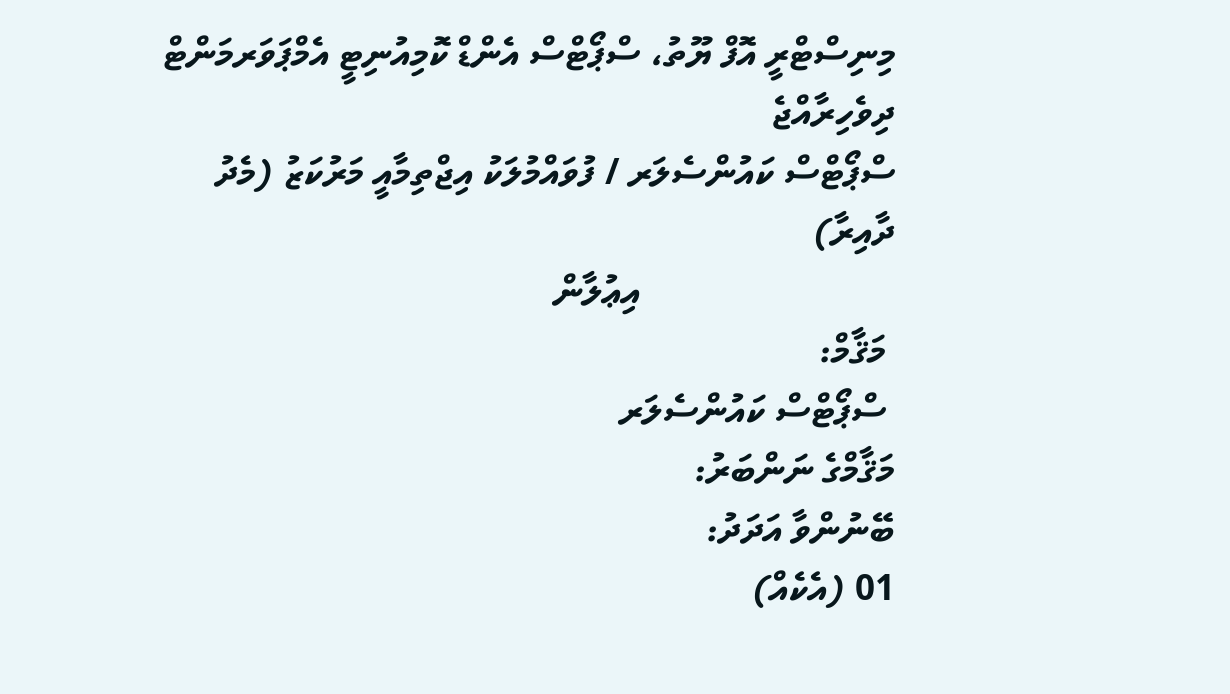މިނިސްޓްރީ އޮފް ޔޫތު، ސްޕޯޓްސް އެންޑް ކޮމިއުނިޓީ އެމްޕަވަރމަންޓް
ދިވެހިރާއްޖެ
ސްޕޯޓްސް ކައުންސެލަރ / ފުވައްމުލަކު އިޖްތިމާއީ މަރުކަޒު (މެދު ދާއިރާ)
                            އިޢުލާން
 މަޤާމް:
 ސްޕޯޓްސް ކައުންސެލަރ
މަޤާމްގެ ނަންބަރު:
ބޭނުންވާ އަދަދު:
01 (އެކެއް)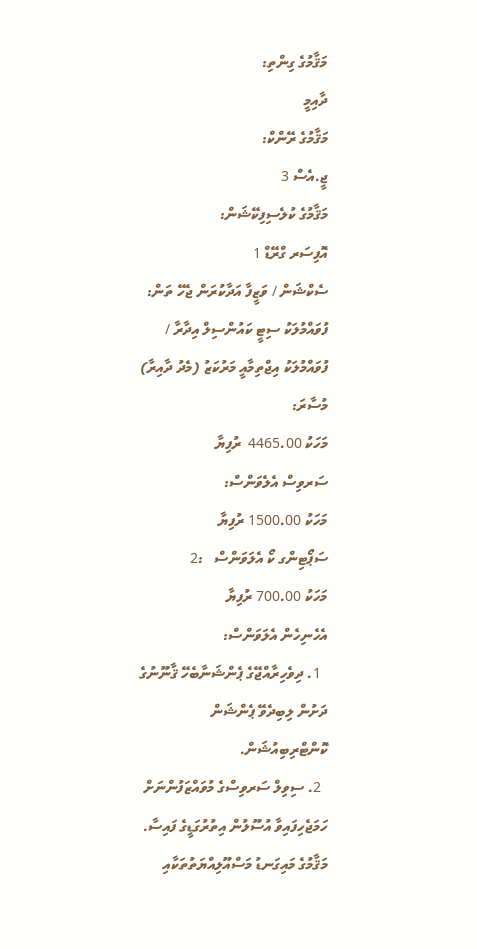މަޤާމުގެ ގިންތި:
ދާއިމީ
މަޤާމުގެ ރޭންކް:
ޖީ.އެސް 3
މަޤާމުގެ ކުލެސިފިކޭޝަން:
އޮފިސަރ ގްރޭޑް 1
ސެކްޝަން / ވަޒީފާ އަދާކުރަން ޖެހޭ ތަން:
ފުވައްމުލަކު ސިޓީ ކައުންސިލް އިދާރާ / ފުވައްމުލަކު އިޖްތިމާއީ މަރުކަޒު (މެދު ދާއިރާ)
މުސާރަ:
މަހަކު 4465.00  ރުފިޔާ
ސަރވިސް އެލެވަންސް:
މަހަކު 1500.00 ރުފިޔާ
ސަޕޯޓިންގ ކޯ އެލަވަންސް   :2
މަހަކު 700.00 ރުފިޔާ
އެހެނިހެން އެލަވަންސް:
  1. ދިވެހިރާއްޖޭގެ ޕެންޝަނާބެހޭ ޤާނޫނުގެ ދަށުން ލިބިދެވޭ ޕެންޝަން ކޮންޓްރިބިއުޝަން.
  2. ސިވިލް ސަރވިސްގެ މުވައްޒަފުންނަށް ހަމަޖެހިފައިވާ އުސޫލުން އިތުރުގަޑީގެ ފައިސާ.
މަޤާމުގެ މައިގަނޑު މަސްއޫލިއްޔަތުތަކާއި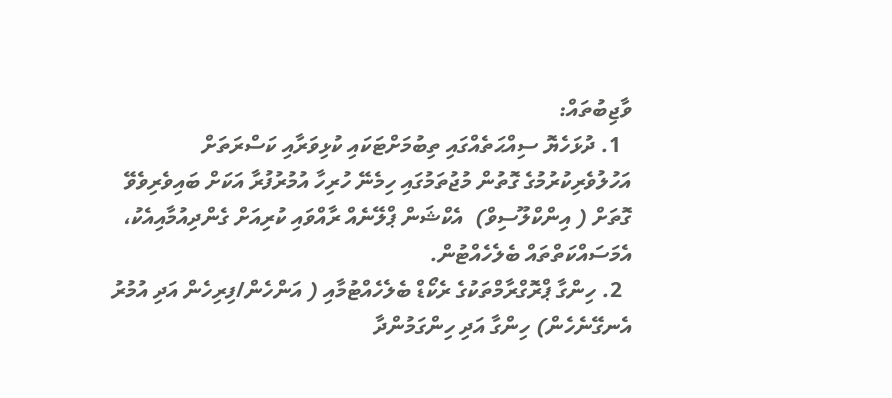ވާޖިބުތައް:
  1. ދުޅަހެޔޮ ސިއްޙަތެއްގައި ތިބުމަށްޓަކައި ކުޅިވަރާއި ކަސްރަތަށް އަހުލުވެރިކުރުމުގެ ގޮތުން މުޖުތަމުގައި ހިމެނޭ ހުރިހާ އުމުރުފުރާ އަކަށް ބައިވެރިވެވޭ ގޮތަށް ( އިންކްލޫސިވް)  އެކްޝަން ޕްލޭނެއް ރާއްވައި ކުރިއަށް ގެންދިއުމާއިއެކު، އެމަސައްކަތްތައް ބެލެހެއްޓުން.
  2. ހިންގާ ޕްރޮގްރާމްތަކުގެ ރެކޯޑް ބެލެހެއްޓުމާއި ( އަންހެން/ފިރިހެން އަދި އުމުރު އެނގޭނެހެން) ހިންގާ އަދި ހިންގަމުންދާ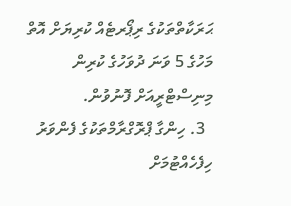ޙަރަކާތްތަކުގެ ރިޕޯރޓެއް ކުރިޔަށް އޮތް މަހުގެ 5 ވަނަ ދުވަހުގެ ކުރިން މިނިސްޓްރީއަށް ފޮނުވުން.
  3. ހިންގާ ޕްރޮގްރާމްތަކުގެ ފެންވަރު ހިފެހެއްޓުމަށް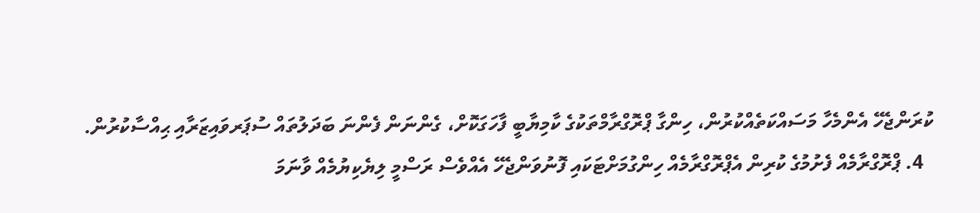ކުރަންޖެހޭ އެންމެހާ މަސައްކަތެއްކުރުން، ހިންގާ ޕްރޮގްރާމްތަކުގެ ކާމިޔާބީ ފާހަގަކޮށް، ގެންނަން ފެންނަ ބަދަލުތައް ސުޕަރވައިޒަރާއި ޙިއްސާކުރުން.
  4. ޕްރޮގްރާމެއް ފެށުމުގެ ކުރިން އެޕްރޮގްރާމެއް ހިންގުމަށްޓަކައި ފޮނުވަންޖެހޭ އެއްވެސް ރަސްމީ ލިޔެކިޔުމެއް ވާނަމަ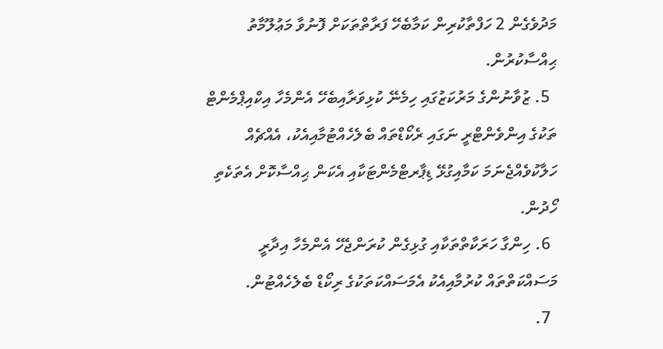މަދުވެގެން 2 ހަފްތާކުރިން ކަމާބެހޭ ފަރާތްތަކަށް ފޮނުވާ މަޢުލޫމާތު ޙިއްސާކުރުން.
  5. ޒުވާނުންގެ މަރުކަޒުގައި ހިމެނޭ ކުޅިވަރާއިބެހޭ އެންމެހާ އިކްއިޕްމެންޓް ތަކުގެ އިންވެންޓްރީ ނަގައި ރެކޯޑްތައް ބެލެހެއްޓުމާއިއެކު، އެއްޗެއް ހަލާކުވެއްޖެނަމަ ކަމާއިގުޅޭ ޑިޕާރޓްމެންޓަކާއި އެކަން ޙިއްސާކޮށް އެތަކެތި ހޯދުން.
  6. ހިންގާ ހަރަކާތްތަކާއި ގުޅިގެން ކުރަންޖެހޭ އެންމެހާ އިދާރީ މަސައްކަތްތައް ކުރުމާއިއެކު އެމަސައްކަތަކުގެ ރިކޯޑް ބެލެހެއްޓުން.
  7.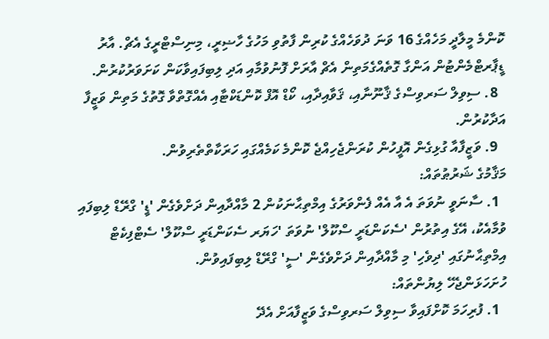ކޮންމެ މީލާދީ މަހެއްގެ 16 ވަނަ ދުވަހެއްގެ ކުރިން ފާތުވި މަހުގެ ހާޟިރީ، މިނިސްޓްރީގެ އެޗް. އާރު ޑީޕާރޓްމެންޓުން އަންގާ ގޮތެއްގެމަތިން އެޗް އާރަށް ފޮނުވުމާއި އަދި ލިބިފައިވާކަން ކަށަވަރުކުރުން.
  8. ސިވިލް ސަރވިސްގެ ޤާނޫނާއި، ޤަވާއިދާއި، ކޯޑް އޮފް ކޮންޑަކްޓާއި އެއްގޮތްވާ ގޮތުގެ މަތިން ވަޒީފާ އަދާކުރުން.
  9. ވަޒީފާއާ ގުޅިގެން އޮފީހުން ކުރަންޖެހިއްޖެ ކޮންމެ ކަމެއްގައި ހަރަކާތްތެރިވުން.
މަޤާމުގެ ޝަރުޠުތައް:
  1. ސާނަވީ ނުވަތަ އެ އާ އެއް ފެންވަރުގެ އިމްތިޙާނަކުން 2 މާއްދާއިން ދަށްވެގެން 'ޑީ' ގްރޭޑް ލިބިފައި ވުމާއެކު، އޭގެ އިތުރުން 'ސެކަންޑަރީ ސްކޫލް' ނުވަތަ 'ހަޔަރ ސެކަންޑަރީ ސްކޫލް' ސެޓްފިކެޓް އިމްތިޙާނުގައި 'ދިވެހި' މި މާއްދާއިން ދަށްވެގެން 'ސީ' ގްރޭޑް ލިބިފައިވުން.
ހުށަހަޅަންޖެހޭ ލިޔުންތައް:
  1. ފުރިހަމަ ކޮށްފައިވާ ސިވިލް ސަރވިސްގެ ވަޒީފާއަށް އެދޭ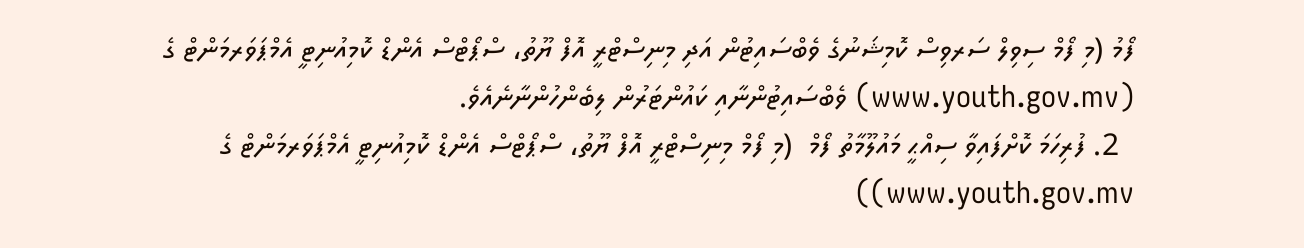ފޯމު (މި ފޯމް ސިވިލް ސަރވިސް ކޮމިޝަނުގެ ވެބްސައިޓުން އަދި މިނިސްޓްރީ އޮފް ޔޫތު، ސްޕޯޓްސް އެންޑް ކޮމިއުނިޓީ އެމްޕަވަރމަންޓް ގެ (www.youth.gov.mv) ވެބްސައިޓުންނާއި ކައުންޓަރުން ލިބެންހުންނާނެއެވެ.
  2. ފުރިހަމަ ކޮށްފައިވާ ސިއްޙީ މައުލޫމާތު ފޯމް  (މި ފޯމް މިނިސްޓްރީ އޮފް ޔޫތު، ސްޕޯޓްސް އެންޑް ކޮމިއުނިޓީ އެމްޕަވަރމަންޓް ގެ www.youth.gov.mv))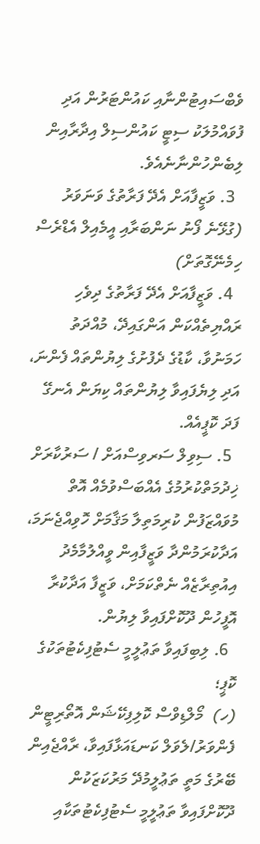ވެބްސައިޓުންނާއި ކައުންޓަރުން އަދި ފުވައްމުލަކު ސިޓީ ކައުންސިލް އިދާރާއިން ލިބެންހުންނާނެއެވެ.
  3. ވަޒީފާއަށް އެދޭ ފަރާތުގެ ވަނަވަރު (ގުޅޭނެ ފޯނު ނަންބަރާއި އީމެއިލް އެޑްރެސް ހިމެނޭގޮތަށް)
  4. ވަޒީފާއަށް އެދޭ ފަރާތުގެ ދިވެހި ރައްޔިތެއްކަން އަންގައިދޭ، މުއްދަތު ހަމަނުވާ، ކާޑުގެ ދެފުށުގެ ލިޔުންތައް ފެންނަ، އަދި ލިޔެފައިވާ ލިޔުންތައް ކިޔަން އެނގޭ ފަދަ ކޮޕީއެއް.
  5. ސިވިލް ސަރވިސްއަށް / ސަރުކާރަށް ޚިދުމަތްކުރުމުގެ އެއްބަސްވުމެއް އޮތް މުވައްޒަފުން ކުރިމަތިލާ މަޤާމަށް ހޮވިއްޖެނަމަ، އަދާކުރަމުންދާ ވަޒީފާއިން ވީއްލުމާމެދު އިއުތިރާޒެއް ނެތްކަމަށް، ވަޒީފާ އަދާކުރާ އޮފީހުން ދޫކޮށްފައިވާ ލިޔުން.
  6. ލިބިފައިވާ ތަޢުލީމީ ސެޓުފިކެޓުތަކުގެ ކޮޕީ؛
(ހ)  މޯލްޑިވްސް ކޮލިފިކޭޝަން އޮތޯރިޓީން ފެންވަރު/ލެވަލް ކަނޑައަޅާފައިވާ، ރާއްޖެއިން ބޭރުގެ މަތީ ތަޢުލީމުދޭ މަރުކަޒަކުން ދޫކޮށްފައިވާ ތަޢުލީމީ ސެޓުފިކެޓުތަކާއި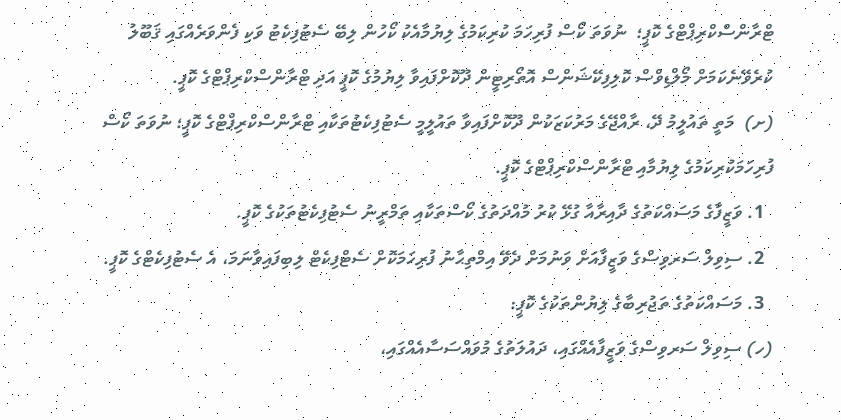ޓްރާންސްކްރިޕްޓްގެ ކޮޕީ؛  ނުވަތަ ކޯސް ފުރިހަމަ ކުރިކަމުގެ ލިޔުމާއެކު ކޯހުން ލިބޭ ސެޓުފިކެޓު ވަކި ފެންވަރެއްގައި ޤަބޫލު ކުރެވޭނެކަމަށް މޯލްޑިވްސް ކޮލިފިކޭޝަންސް އޮތޯރިޓީން ދޫކޮށްފައިވާ ލިޔުމުގެ ކޮޕީ އަދި ޓްރާންސްކްރިޕްޓްގެ ކޮޕީ.
(ށ)  މަތީ ތައުލީމު ދޭ، ރާއްޖޭގެ މަރުކަޒަކުން ދޫކޮށްފައިވާ ތައުލީމީ ސެޓުފިކެޓުތަކާއި ޓްރާންސްކްރިޕްޓްގެ ކޮޕީ؛ ނުވަތަ ކޯސް ފުރިހަމަކުރިކަމުގެ ލިޔުމާއި ޓްރާންސްކްރިޕްޓްގެ ކޮޕީ.
  1. ވަޒީފާގެ މަސައްކަތުގެ ދާއިރާއާ ގުޅޭ ކުރު މުއްދަތުގެ ކޯސްތަކާއި ތަމްރީނު ސެޓުފިކެޓުތަކުގެ ކޮޕީ.
  2. ސިވިލް ސަރވިސްގެ ވަޒީފާއަށް ވަނުމަށް ދެވޭ އިމްތިޙާނު ފުރިހަމަކޮށް ސެޓްފިކެޓް ލިބިފައިވާނަމަ، އެ ސެޓުފިކެޓްގެ ކޮޕީ.
  3. މަސައްކަތުގެ ތަޖުރިބާގެ ލިޔުންތަކުގެ ކޮޕީ:
(ހ) ސިވިލް ސަރވިސްގެ ވަޒީފާއެއްގައި، ދައުލަތުގެ މުވައްސަސާއެއްގައި،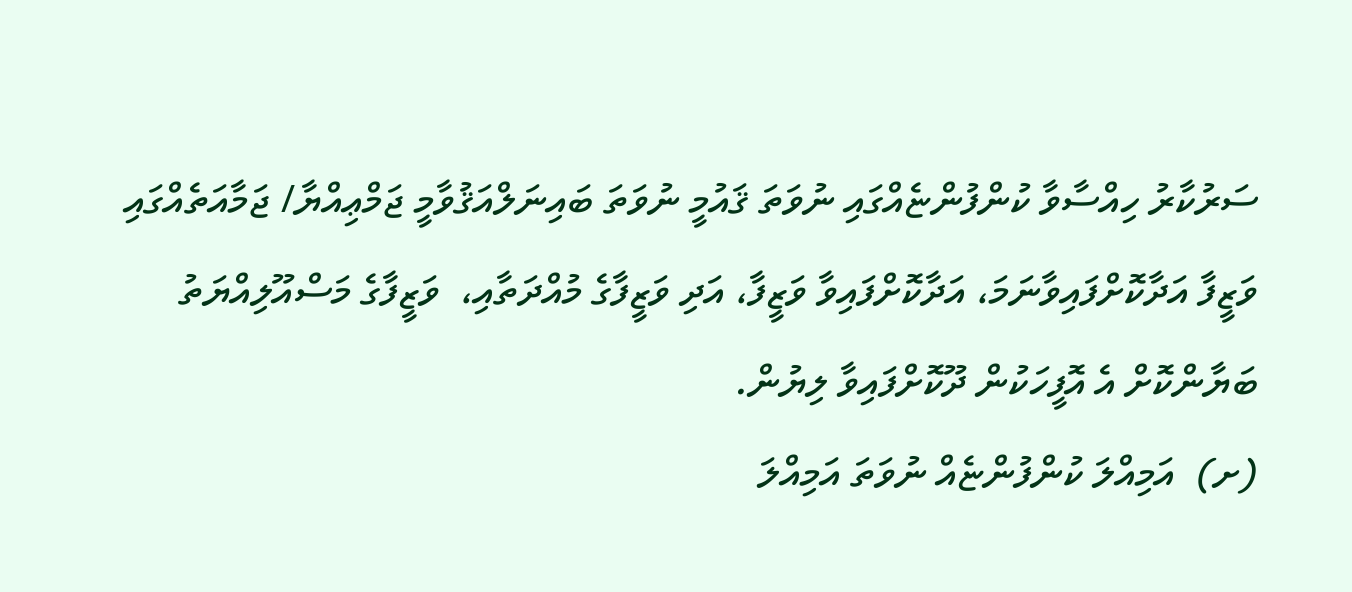ސަރުކާރު ހިއްސާވާ ކުންފުންޏެއްގައި ނުވަތަ ޤައުމީ ނުވަތަ ބައިނަލްއަޤުވާމީ ޖަމްޢިއްޔާ/ ޖަމާއަތެއްގައި ވަޒީފާ އަދާކޮށްފައިވާނަމަ، އަދާކޮށްފައިވާ ވަޒީފާ، އަދި ވަޒީފާގެ މުއްދަތާއި،  ވަޒީފާގެ މަސްއޫލިއްޔަތު ބަޔާންކޮށް އެ އޮފީހަކުން ދޫކޮށްފައިވާ ލިޔުން.
(ށ)  އަމިއްލަ ކުންފުންޏެއް ނުވަތަ އަމިއްލަ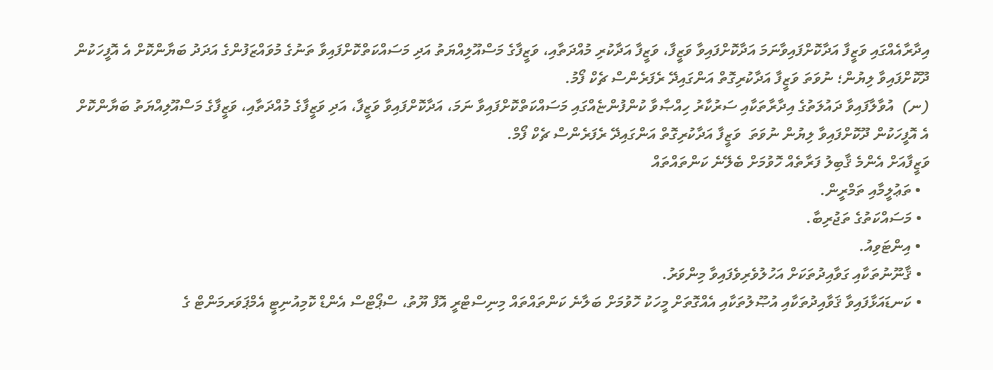އިދާރާއެއްގައި ވަޒީފާ އަދާކޮށްފައިވާނަމަ އަދާކޮށްފައިވާ ވަޒީފާ، ވަޒީފާ އަދާކުރި މުއްދަތާއި، ވަޒީފާގެ މަސްއޫލިއްޔަތު އަދި މަސައްކަތްކޮށްފައިވާ ތަނުގެ މުވައްޒަފުންގެ އަދަދު ބަޔާންކޮށް އެ އޮފީހަކުން ދޫކޮށްފައިވާ ލިޔުން؛ ނުވަތަ ވަޒީފާ އަދާކުރިގޮތް އަންގައިދޭ ރެފަރެންސް ޗެކް ފޯމު.
(ނ)  އުވާލާފައިވާ ދައުލަތުގެ އިދާރާތަކާއި ސަރުކާރު ހިއްޞާވާ ކުންފުންޏެއްގައި މަސައްކަތްކޮށްފައިވާ ނަމަ، އަދާކޮށްފައިވާ ވަޒީފާ، އަދި ވަޒީފާގެ މުއްދަތާއި، ވަޒީފާގެ މަސްއޫލިއްޔަތު ބަޔާންކޮށް އެ އޮފީހަކުން ދޫކޮށްފައިވާ ލިޔުން ނުވަތަ  ވަޒީފާ އަދާކުރިގޮތް އަންގައިދޭ ރެފަރެންސް ޗެކް ފޯމް.
ވަޒީފާއަށް އެންމެ ޤާބިލު ފަރާތެއް ހޮވުމަށް ބެލޭނެ ކަންތައްތައް
  • ތަޢުލީމާއި ތަމްރީން.
  • މަސައްކަތުގެ ތަޖުރިބާ.
  • އިންޓަވިއު.
  • ޤާނޫނުތަކާއި ގަވާއިދުތަކަށް އަހުލުވެރިވެފައިވާ މިންވަރު.
  • ކަނޑައަޅާފައިވާ ޤަވާއިދުތަކާއި އުޞޫލުތަކާއި އެއްގޮތަށް މީހަކު ހޮވުމަށް ބަލާނެ ކަންތައްތައް މިނިސްޓްރީ އޮފް ޔޫތު، ސްޕޯޓްސް އެންޑް ކޮމިއުނިޓީ އެމްޕަވަރމަންޓް ގެ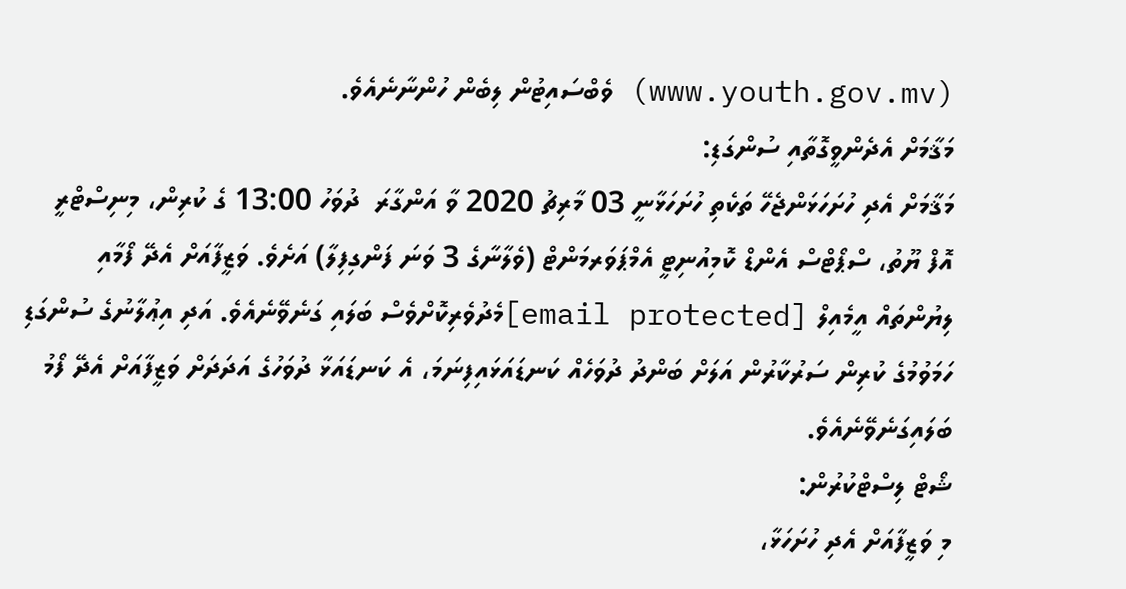(www.youth.gov.mv) ވެބްސައިޓުން ލިބެން ހުންނާނެއެވެ.
މަޤާމަށް އެދެންވީގޮތާއި ސުންގަޑި:
މަޤާމަށް އެދި ހުށަހަޅަންޖެހޭ ތަކެތި ހުށަހަޅާނީ 03 މާރިޗު 2020 ވާ އަންގާރަ  ދުވަހު 13:00 ގެ ކުރިން، މިނިސްޓްރީ އޮފް ޔޫތު، ސްޕޯޓްސް އެންޑް ކޮމިއުނިޓީ އެމްޕަވަރމަންޓް (ވެލާނާގެ 3 ވަނަ ފަންގިފިލާ) އަށެވެ. ވަޒީފާއަށް އެދޭ ފޯމާއި ލިޔުންތައް އީމެއިލް [email protected]މެދުވެރިކޮށްވެސް ބަލައި ގަނެވޭނެއެވެ. އަދި އިޢުލާނުގެ ސުންގަޑި ހަމަވުމުގެ ކުރިން ސަރުކާރުން އަލަށް ބަންދު ދުވަހެއް ކަނޑައަޅައިފިނަމަ، އެ ކަނޑައަޅާ ދުވަހުގެ އަދަދަށް ވަޒީފާއަށް އެދޭ ފޯމު ބަލައިގަނެވޭނެއެވެ.
ޝޯޓް ލިސްޓްކުރުން:
މި ވަޒީފާއަށް އެދި ހުށަހަޅާ،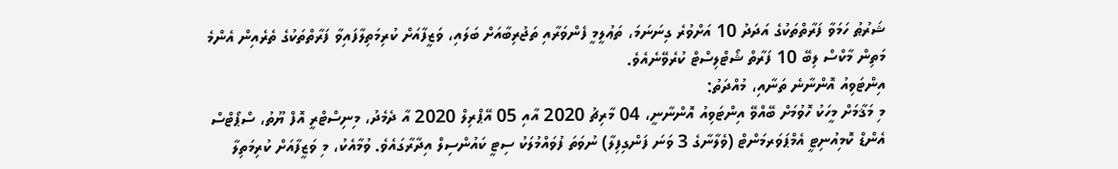ޝަރުޠު ހަމަވާ ފަރާތްތަކުގެ އަދަދު 10 އަށްވުރެ ގިނަނަމަ، ތަޢުލީމީ ފެންވަރާއި ތަޖުރިބާއަށް ބަލައި، ވަޒީފާއަށް ކުރިމަތިލާފައިވާ ފަރާތްތަކުގެ ތެރެއިން އެންމެ މަތިން މާކްސް ލިބޭ 10 ފަރާތް ޝޯޓްލިސްޓް ކުރެވޭނެއެވެ.
އިންޓަވިއު އޮންނާނެ ތަނާއި، މުއްދަތު:
މި މަޤާމަށް މީހަކު ހޮވުމަށް ބޭއްވޭ އިންޓަވިއު އޮންނާނީ، 04 މާރިޗު 2020 އާއި 05 އޭޕްރިލް 2020 އާ ދެމެދު، މިނިސްޓްރީ އޮފް ޔޫތު، ސްޕޯޓްސް އެންޑް ކޮމިއުނިޓީ އެމްޕަވަރމަންޓް (ވެލާނާގެ 3 ވަނަ ފަންގިފިލާ) ނުވަތަ ފުވައްމުލަކު ސިޓީ ކައުންސިލް އިދާރާގައެވެ. ވުމާއެކު، މި ވަޒީފާއަށް ކުރިމަތިލާ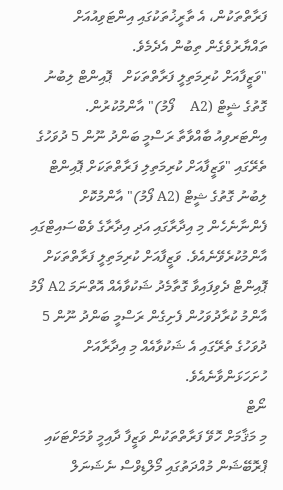ފަރާތްތަކުން، އެ ތާރީޚުތަކުގައި އިންޓަވިއުއަށް ތައްޔާރުވެގެން ތިބުން އެދެމެވެ.
"ވަޒީފާއަށް ކުރިމަތިލީ ފަރާތްތަކަށް   ޕޮއިންޓް ލިބުނު ގޮތުގެ ޝީޓް (A2    ފޯމު)" އާންމުކުރުން.
އިންޓަރވިއު ބާއްވާތާ ރަސްމީ ބަންދު ނޫން 5 ދުވަހުގެ ތެރޭގައި "ވަޒީފާއަށް ކުރިމަތިލި ފަރާތްތަކަށް ޕޮއިންޓް ލިބުނު ގޮތުގެ ޝީޓް (A2 ފޯމު)" އާންމުކޮށް ފެންނާނެހެން މި އިދާރާގައި އަދި އިދާރާގެ ވެބްސައިޓްގައި އާންމުކުރެވޭނެއެވެ. ވަޒީފާއަށް ކުރިމަތިލީ ފަރާތްތަކަށް ޕޮއިންޓް ދެވިފައިވާ ގޮތާމެދު ޝަކުވާއެއް އޮތްނަމަ A2 ފޯމު އާންމު ކުރާދުވަހުން ފެށިގެން ރަސްމީ ބަންދު ނޫން 5 ދުވަހުގެ ތެރޭގައި އެ ޝަކުވާއެއް މި އިދާރާއަށް ހުށަހަޅަންވާނެއެވެ.
ނޯޓް
މި މަޤާމަށް ހޮވޭ ފަރާތްތަކުން ވަޒީފާ ދާއިމީ ވުމަށްޓަކައި ޕްރޮބޭޝަން މުއްދަތުގައި މޯލްޑިވްސް ނެޝަނަލް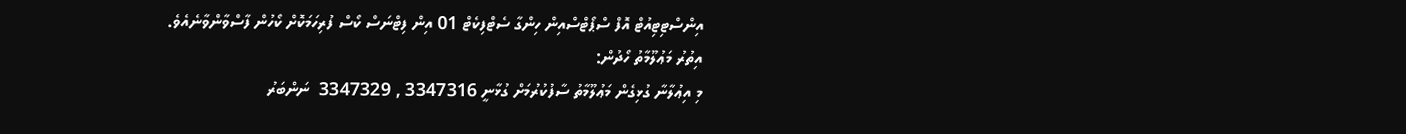އިންސްޓިޓިއުޓް އޮފް ސްޕޯޓްސްއިން ހިންގާ ސެޓްފިކެޓް 01 އިން ފިޓްނަސް ކޯސް ފުރިހަމަކޮށް ކޯހުން ފާސްވާންވާނެއެވެ.
އިތުރު މަޢުލޫމާތު ހޯދުން:
މި އިޢުލާނާ ގުޅިގެން މަޢުލޫމާތު ސާފުކުރުމަށް ގުޅާނީ 3347316 , 3347329  ނަންބަރު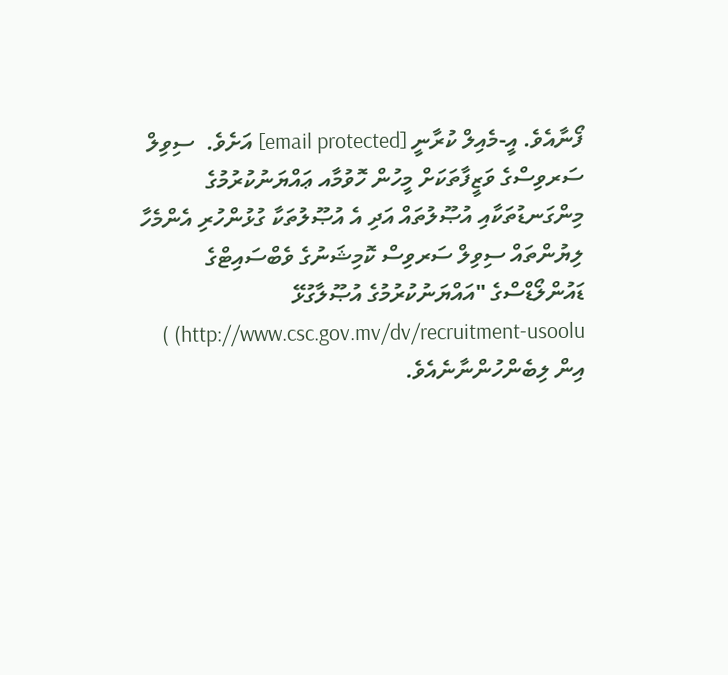ފޯނާއެވެ. އީ-މެއިލް ކުރާނީ [email protected] އަށެވެ.  ސިވިލް ސަރވިސްގެ ވަޒީފާތަކަށް މީހުން ހޮވުމާއ ޢައްޔަނުކުރުމުގެ މިންގަނޑުތަކާއި އުޞޫލުތައް އަދި އެ އުޞޫލުތަކާ ގުޅުންހުރި އެންމެހާ ލިޔުންތައް ސިވިލް ސަރވިސް ކޮމިޝަނުގެ ވެބްސައިޓްގެ ޑައުންލޯޑްސްގެ "އައްޔަނުކުރުމުގެ އުޞޫލާގުޅޭ http://www.csc.gov.mv/dv/recruitment-usoolu) ) އިން ލިބެންހުންނާނެއެވެ.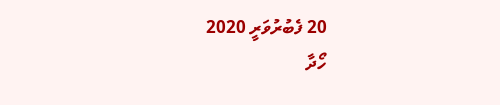20 ފެބުރުވަރީ 2020
ހޯދާ